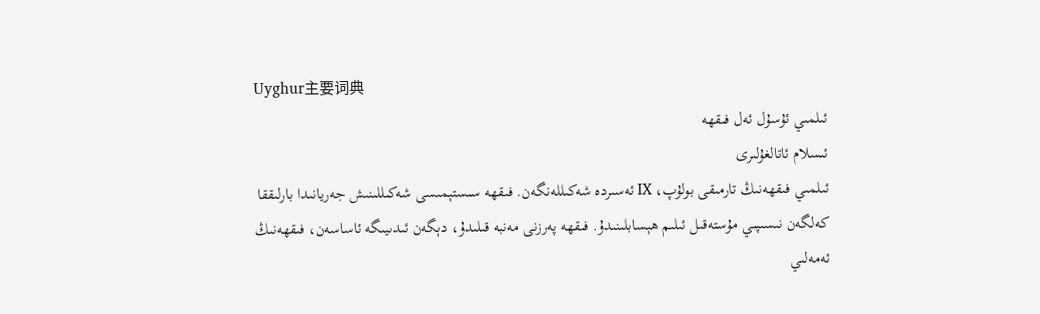Uyghur主要词典
ئىلمىي ئۇسۇل ئەل فىقھە
ئىسلام ئاتالغۇلىرى
ئىلمىي فىقھەنىڭ تارمىقى بولۇپ، Ⅸ ئەسىردە شەكىللەنگەن. فىقھە سىستېمىسى شەكىللىنىش جەريانىدا بارلىققا كەلگەن نىسىپىي مۇستەقىل ئىلىم ھېسابلىنىدۇ. فىقھە پەرزنى مەنبە قىلىدۇ، دېگەن ئىدىيىگە ئاساسەن، فىقھەنىڭ ئەمەلىي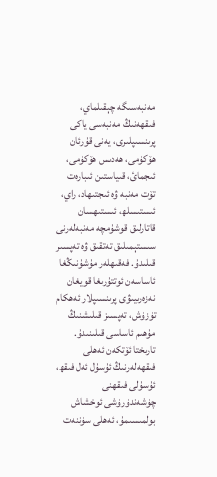مەنبەسىگە چېقىلماي، فىقھەنىڭ مەنبەسى ياكى پرىنسىپلىرى، يەنى قۇرئان ھۆكۈمى، ھەدىس ھۆكۈمى، ئىجمائ، قىياستىن ئىبارەت تۆت مەنبە ۋە ئىجتىھاد، راي، ئىستىسلھ، ئىستىھسان قاتارلىق قوشۇمچە مەنبەلەرنى سىستېمىلىق تەتقىق ۋە تەپسىر قىلىدۇ. فەقىھلەر مۇشۇنىڭغا ئاساسەن ئوتتۇرىغا قويغان نەزەرىيىۋى پرىنسىپلار ئەھكام تۈزۈش، تەپسىز قىلىشنىڭ مۇھىم ئاساسى قىلىنىدۇ. تارىختا ئۆتكەن ئەھلى فىقھەلەرنىڭ ئۇسۇل ئەل فىقھ، ئۇسۇلى فىقھنى چۈشەندۈرۈشى ئوخشاش بولمىسىمۇ، ئەھلى سۈننەت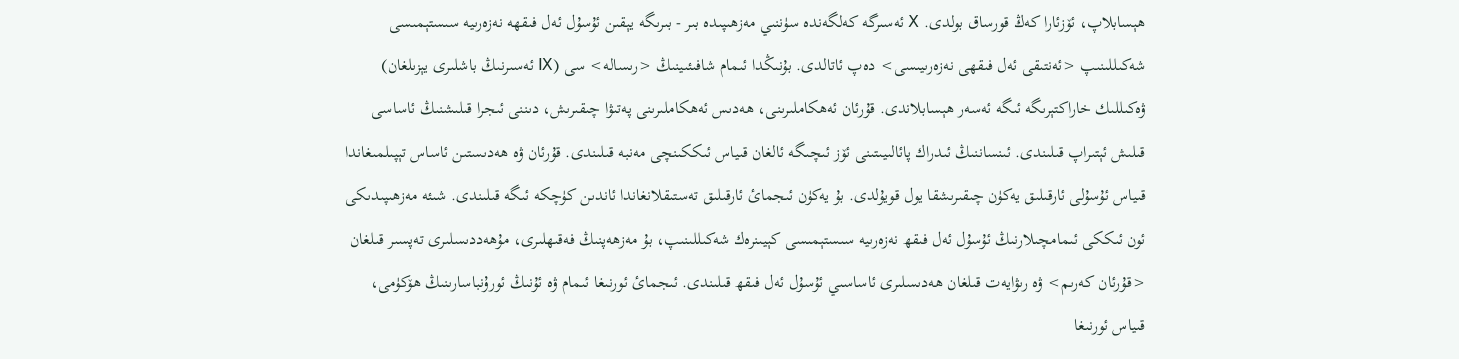ھېسابلاپ، ئۆزئارا كەڭ قورساق بولدى. Ⅹ ئەسىرگە كەلگەندە سۈننىي مەزھىپىدە بىر - بىرىگە يېقىن ئۇسۇل ئەل فىقھە نەزەرىيە سىستېمىسى شەكىللىنىپ <ئەنتىقى ئەل فىقھى نەزەرىيىسى> دەپ ئاتالدى. بۇنىڭدا ئىمام شافىئىينىڭ <رىسالە> سى (Ⅸ ئەسىرنىڭ باشلىرى يېزىلغان) ۋەكىللىك خاراكتېرىگە ئىگە ئەسەر ھېسابلاندى. قۇرئان ئەھكاملىرىنى، ھەدىس ئەھكاملىرىنى پەتىۋا چىقىرىش، دىننى ئىجرا قىلىشنىڭ ئاساسى قىلىش ئېتىراپ قىلىندى. ئىنساننىڭ ئىدراك پائالىيىتىنى ئۆز ئىچىگە ئالغان قىياس ئىككىنچى مەنبە قىلىندى. قۇرئان ۋە ھەدىستىن ئاساس تېپىلمىغاندا قىياس ئۇسۇلى ئارقىلىق يەكۈن چىقىرىشقا يول قويۇلدى. بۇ يەكۈن ئىجمائ ئارقىلىق تەستىقلانغاندا ئاندىن كۈچكە ئىگە قىلىندى. شىئە مەزھىپىدىكى ئون ئىككى ئىمامچىلارنىڭ ئۇسۇل ئەل فىقھ نەزەرىيە سىستېمىسى كېيىنرەك شەكىللىنىپ، بۇ مەزھەپنىڭ فەقىھلىرى، مۇھەددىسلىرى تەپسىر قىلغان <قۇرئان كەرىم> ۋە رىۋايەت قىلغان ھەدىسلىرى ئاساسىي ئۇسۇل ئەل فىقھ قىلىندى. ئىجمائ ئورنىغا ئىمام ۋە ئۇنىڭ ئورۇنباسارىنىڭ ھۆكۈمى، قىياس ئورنىغا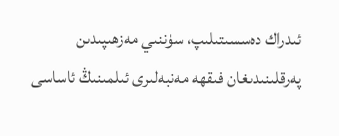ئىدراك دەسسىتىلىپ، سۈننىي مەزھىپىدىن پەرقلىنىدىغان فىقھە مەنبەلىرى ئىلمىنىڭ ئاساسى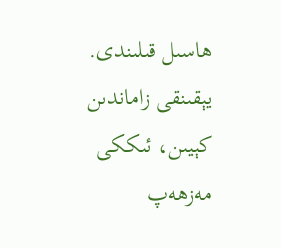ھاسىل قىلىندى. يېقىنقى زاماندىن كېيىن، ئىككى مەزھەپ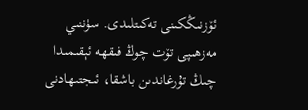ئۆزنىڭكىنى تەكىتلىدى. سۈننىي مەزھىپى تۆت چوڭ فىقھە ئېقىمىدا چىڭ تۇرغاندىن باشقا، ئىجتىھادنى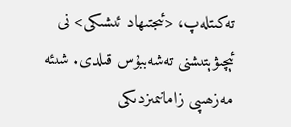تەكىتلەپ، <ئىجتىھاد ئىشىكى> نى ئېچىۋېتىشنى تەشەببۇس قىلدى. شىئە مەزھىپى زامانىمىزدىكى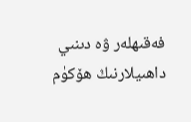فەقىھلەر ۋە دىنىي داھىيلارنىڭ ھۆكۈم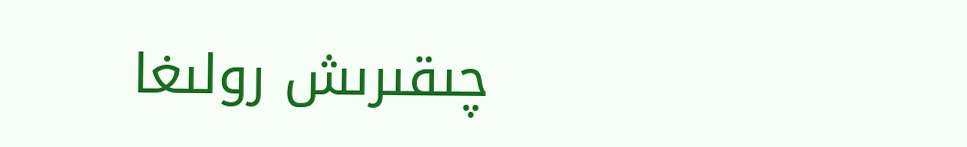چىقىرىش رولىغا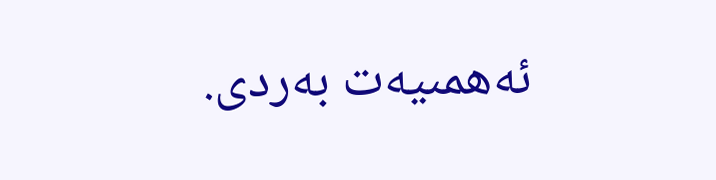ئەھمىيەت بەردى.